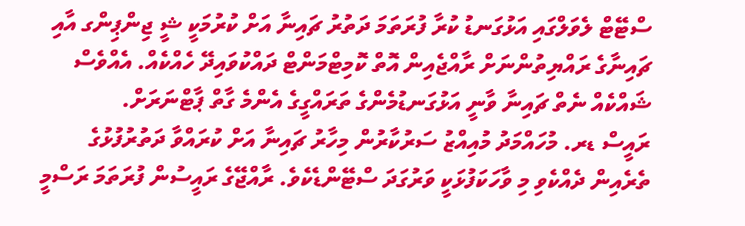ސްޓޭޓް ލެވަލްގައި އަޅުގަނޑު ކުރާ ފުރަތަމަ ދަތުރު ޗައިނާ އަށް ކުރުމަކީ ޝީ ޖިންޕިންގ އާއި ޗައިނާގެ ރައްޔިތުންނަށް ރާއްޖެއިން އޮތް ކޮމިޓްމަންޓް ދައްކުވައިދޭ ހެއްކެއް. އެއްވެސް ޝައްކެއް ނެތް ޗައިނާ ވާނީ އަޅުގަނޑުމެންގެ ތަރައްގީގެ އެންމެ ގާތް ޕާޓްނަރަށް.
ރައީސް ޑރ. މުހައްމަދު މުއިއްޒު ސަރުކާރުން މިހާރު ޗައިނާ އަށް ކުރައްވާ ދަތުރުފުޅުގެ ތެރެއިން ދެއްކެވި މި ވާހަކަފުޅަކީ ވަރުގަދަ ސްޓޭންޑެކެވެ. ރާއްޖޭގެ ރައީސުން ފުރަތަމަ ރަސްމީ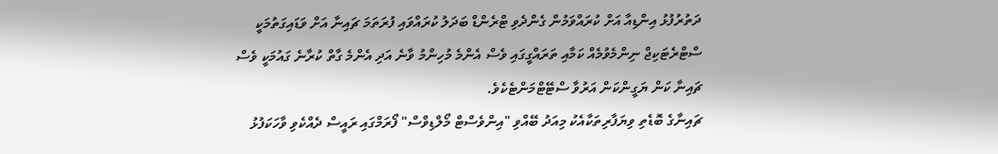ދަތުރުފުޅު އިންޑިއާ އަށް ކުރައްވަމުން ގެންދެވި ޓްރެންޑް ބަދަލު ކުރައްވައި ފުރަތަމަ ޗައިނާ އަށް ވަޑައިގަތުމަކީ ސްޓްރެޓަކިޖް ނިންމެވުމެއް ކަމާއި ތަރައްގީގައި ވެސް އެންމެ މުހިންމު ވާނެ އަދި އެންމެ ގާތް ކުރާނެ ގައުމަކީ ވެސް ޗައިނާ ކަން ޔަގީންކަން އަރުވާ ސްޓޭޓްމަންޓެކެވެ.
ޗައިނާގެ ބޮޑެތި ވިޔަފާރިތަކާއެކު މިއަދު ބޭއްވި "އިންވެސްޓް މޯލްޑިވްސް" ފޯރަމްގައި ރައީސް ދެއްކެވި ވާހަކަފުޅު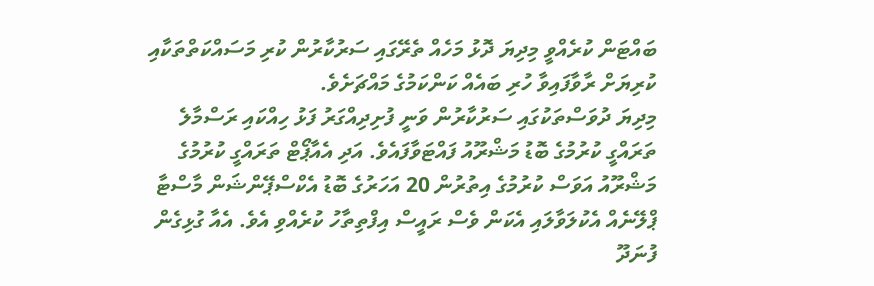ބައްޓަން ކުރެއްވީ މިދިޔަ ދޮޅު މަހެއް ތެރޭގައި ސަރުކާރުން ކުރި މަސައްކަތްތަކާއި ކުރިޔަށް ރާވާފައިވާ ހުރި ބައެއް ކަންކަމުގެ މައްޗަށެވެ.
މިދިޔަ ދުވަސްތަކުގައި ސަރުކާރުން ވަނީ ފުށިދިއްގަރު ފަޅު ހިއްކައި ރަސްމާލެ ތަރައްގީ ކުރުމުގެ ބޮޑު މަޝްރޫއު ފައްޓަވާފައެވެ. އަދި އެއާޕޯޓް ތަރައްގީ ކުރުމުގެ މަޝްރޫއު އަވަސް ކުރުމުގެ އިތުރުން 20 އަހަރުގެ ބޮޑު އެކްސްޕޭންޝަން މާސްޓާ ޕްލޭނެއް އެކުލަވާލައި އެކަން ވެސް ރައީސް އިފްތިތާހު ކުރެއްވި އެވެ. އެއާ ގުޅިގެން ފުނަދޫ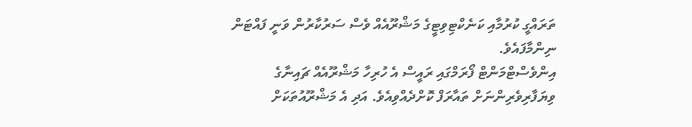ތަރައްގީ ކުރުމާއި ކަނެކްޓިވިޓީގެ މަޝްރޫއެއް ވެސް ސަރުކާރުން ވަނީ ފައްޓަން ނިންމާފައެވެ.
އިންވެސްޓްމަންޓް ފޯރަމްގައި ރައީސް އެ ހުރިހާ މަޝްރޫއެއް ޗައިނާގެ ވިޔަފާރިވެރިންނަށް ތައާރަފް ކޮށްދެއްވިއެވެ. އަދި އެ މަޝްރޫއުތަކަށް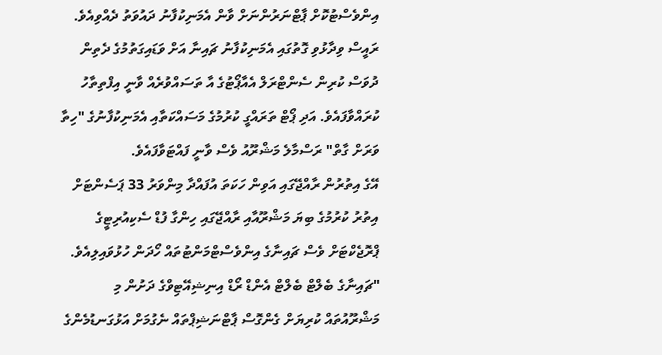އިންވެސްޓުކޮށް ޕާޓްނަރުންނަށް ވާން އެމަނިކުފާނު ދައުވަތު ދެއްވިއެވެ.
ރައީސް ވިދާޅުވި ގޮތުގައި އެމަނިކުފާނު ޗައިނާ އަށް ވަޑައިގަތުމުގެ ދެތިން ދުވަސް ކުރިން ސެންޓްރަލް އެއާޕޯޓުގެ އާ ތަސައްވުރެއް ވާނީ އިފްތިތާހު ކުރައްވާފައެވެ. އަދި ޕޯޓް ތަރައްގީ ކުރުމުގެ މަސައްކަތާއި އެމަނިކުފާނުގެ "ހިތާ ވަރަށް ގާތް" ރަސްމާލެ މަޝްރޫއު ވެސް ވާނީ ފައްޓަވާފައެވެ.
އޭގެ އިތުރުން ރާއްޖޭގައި އަވިން ހަކަތަ އުފައްދާ މިންވަރު 33 ޕަސެންޓަށް އިތުރު ކުރުމުގެ ބިޔަ މަޝްރޫއާއި ރާއްޖޭގައި ހިންގާ ފުޑް ސެކިއުރިޓީގެ ޕްރޮޖެކްޓަށް ވެސް ޗައިނާގެ އިންވެސްޓްމަންޓުތައް ހޯދަން ހުޅުވައިލިއެވެ.
"ޗައިނާގެ ބެލްޓް ބެލްޓް އެންޑް ރޯޑް އިނިޝިއޭޓިވްގެ ދަށުން މި މަޝްރޫއުތައް ކުރިޔަށް ގެންގޮސް ޕާޓްނަޝިޕްތައް ނެގުމަށް އަޅުގަނޑުމެންގެ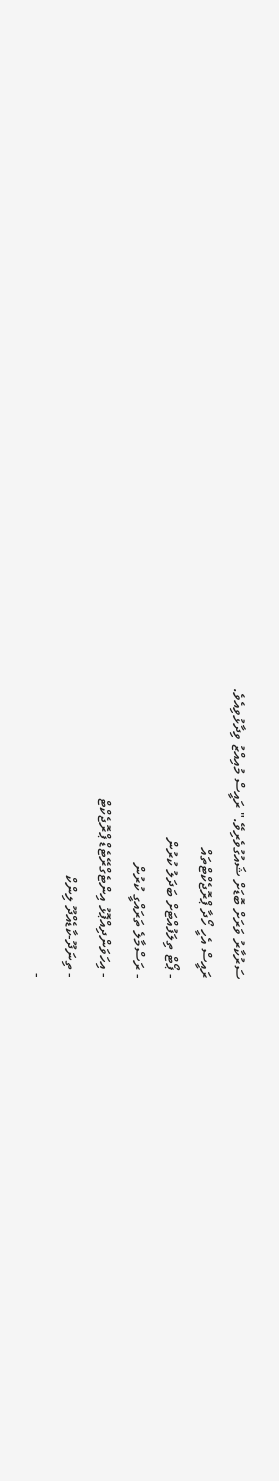ސަރުކާރު ވަރަށް ބޮޑަށް ޝައުގުވެރިވޭ." ރައީސް މުއިއްޒު ވިދާޅުވިއެވެ.
ރައީސް އެހީ ހޯދާ ޕްރޮޖެކްޓްތައް
- ޕޯޓް ތިލަފުއްޓަށް ބަދަލު ކުރުން
- ރަސްމާލެ ތަރައްގީ ކުރުން
- އިހަވަންދިއްޕޮޅު އިންޓެގްރޭޓެޑް ޕްރޮޖެކްޓް
- ތިނަދޫ-ކާޑެއްދޫ ލިންކް
-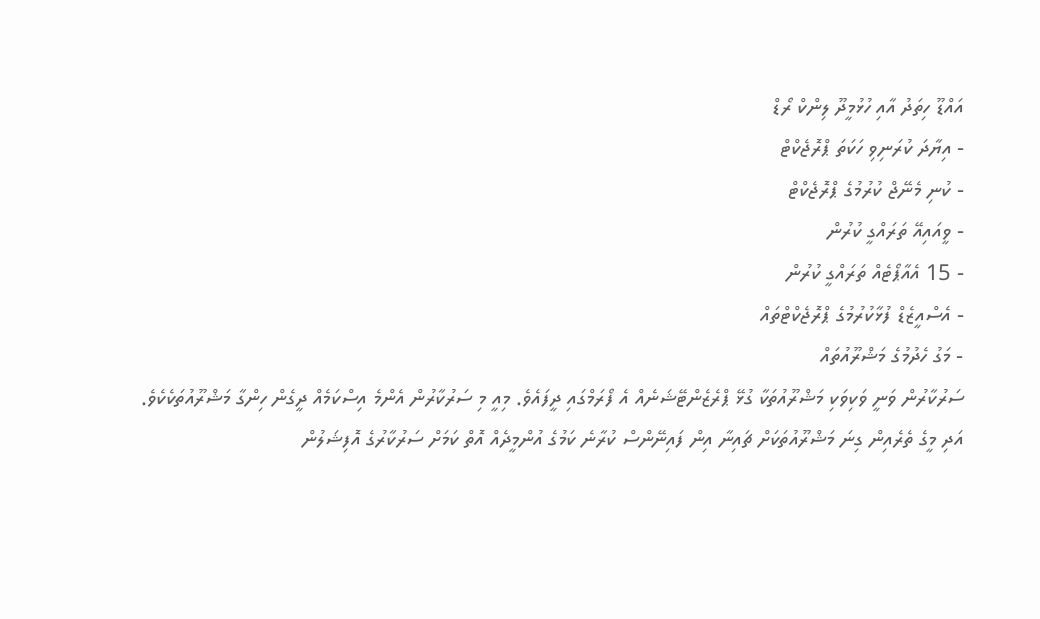އައްޑޫ ހިތަދު އާއި ހުޅުމީދޫ ލިންކް ރޯޑް
- އިޔާދަ ކުރަނިވި ހަކަތަ ޕްރޮޖެކްޓް
- ކުނި މެނޭޖް ކުރުމުގެ ޕްރޮޖެކްޓް
- ވީއައިއޭ ތަރައްގީ ކުރުން
- 15 އެއާޕޯޓެއް ތަރައްގީ ކުރުން
- އެސްއީޒެޑް ފުޅާކުރުމުގެ ޕްރޮޖެކްޓްތައް
- މަގު ހެދުމުގެ މަޝްރޫއުތައް
ސަރުކާރުން ވަނީ ވަކިވަކި މަޝްރޫއުތަކާ ގުޅޭ ޕްރެޒެންޓޭޝަނެއް އެ ފޯރަމްގައި ދީފައެވެ. މިއީ މި ސަރުކާރުން އެންމެ އިސްކަމެއް ދީގެން ހިންގާ މަޝްރޫއުތަކެކެވެ. އަދި މީގެ ތެރެއިން ގިނަ މަޝްރޫއުތަކަށް ޗައިނާ އިން ފައިނޭންސް ކުރާނެ ކަމުގެ އުންމީދެއް އޮތް ކަމަށް ސަރުކާރުގެ އޮފިޝަލުން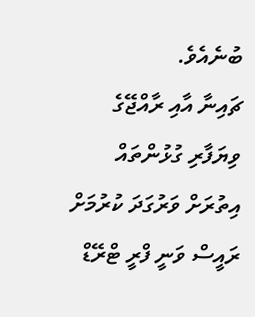ބުނެއެވެ.
ޗައިނާ އާއި ރާއްޖޭގެ ވިޔަފާރި ގުޅުންތައް އިތުރަށް ވަރުގަދަ ކުރުމަށް ރައީސް ވަނީ ފްރީ ޓްރޭޑް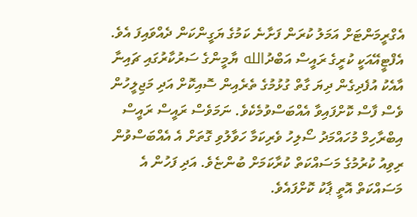އެގްރީމަންޓަށް އަމަލު ކުރަން ފަށާނެ ކަމުގެ ޔަގީންކަން ދެއްވައިފަ އެވެ.
އެފްޓީއޭއަކީ ކުރީގެ ރައީސް އަބްދުالله ޔާމީންގެ ސަރުކާރުގައި ޗައިނާ އާއެކު އުފެދިގެން ދިޔަ ގާތް ގުޅުމުގެ ތެރެއިން ސޮއިކޮށް އަދި މަޖިލީހުން ވެސް ފާސް ކޮށްފައިވާ އެއްބަސްވުމެކެވެ. ނަމަވެސް ރައީސް ރައީސް އިބްރާހިމް މުހައްމަދު ސޯލިހު ވެރިކަމާ ހަވާލުވި ގޮތަށް އެ އެއްބަސްވުން ރިވިއު ކުރުމުގެ މަސައްކަތް ކުރާކަމަށް ބުންޏެވެ. އަދި ފަހުން އެ މަސައްކަތް އޮތީ ޕާކު ކޮށްފައެވެ.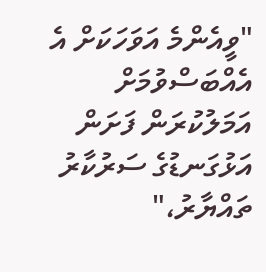"ވީއެންމެ އަވަހަކަށް އެ އެއްބަސްވުމަށް އަމަލުކުރަން ފަށަން އަޅުގަނޑުގެ ސަރުކާރު ތައްޔާރު،"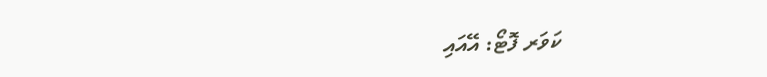ކަވަރ ފޮޓޯ: އޭއައި